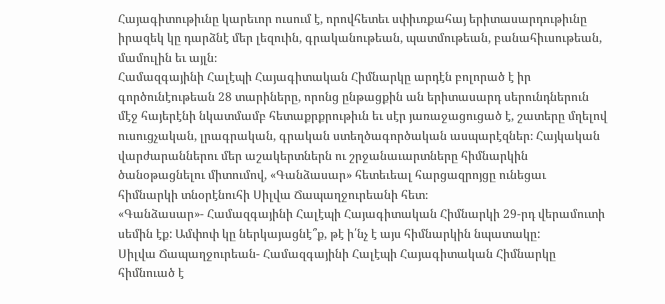Հայագիտութիւնը կարեւոր ուսում է, որովհետեւ սփիւռքահայ երիտասարդութիւնը իրազեկ կը դարձնէ մեր լեզուին, գրականութեան, պատմութեան, բանահիւսութեան, մամուլին եւ այլն։
Համազգայինի Հալէպի Հայագիտական Հիմնարկը արդէն բոլորած է իր գործունէութեան 28 տարիները, որոնց ընթացքին ան երիտասարդ սերունդներուն մէջ հայերէնի նկատմամբ հետաքրքրութիւն եւ սէր յառաջացուցած է, շատերը մղելով ուսուցչական, լրագրական, գրական ստեղծագործական ասպարէզներ։ Հայկական վարժարաններու մեր աշակերտներն ու շրջանաւարտները հիմնարկին ծանօթացնելու միտումով, «Գանձասար» հետեւեալ հարցազրոյցը ունեցաւ հիմնարկի տնօրէնուհի Սիլվա Ճապաղջուրեանի հետ։
«Գանձասար»- Համազգայինի Հալէպի Հայագիտական Հիմնարկի 29-րդ վերամուտի սեմին էք: Ամփոփ կը ներկայացնէ՞ք, թէ ի՛նչ է այս հիմնարկին նպատակը:
Սիլվա Ճապաղջուրեան- Համազգայինի Հալէպի Հայագիտական Հիմնարկը հիմնուած է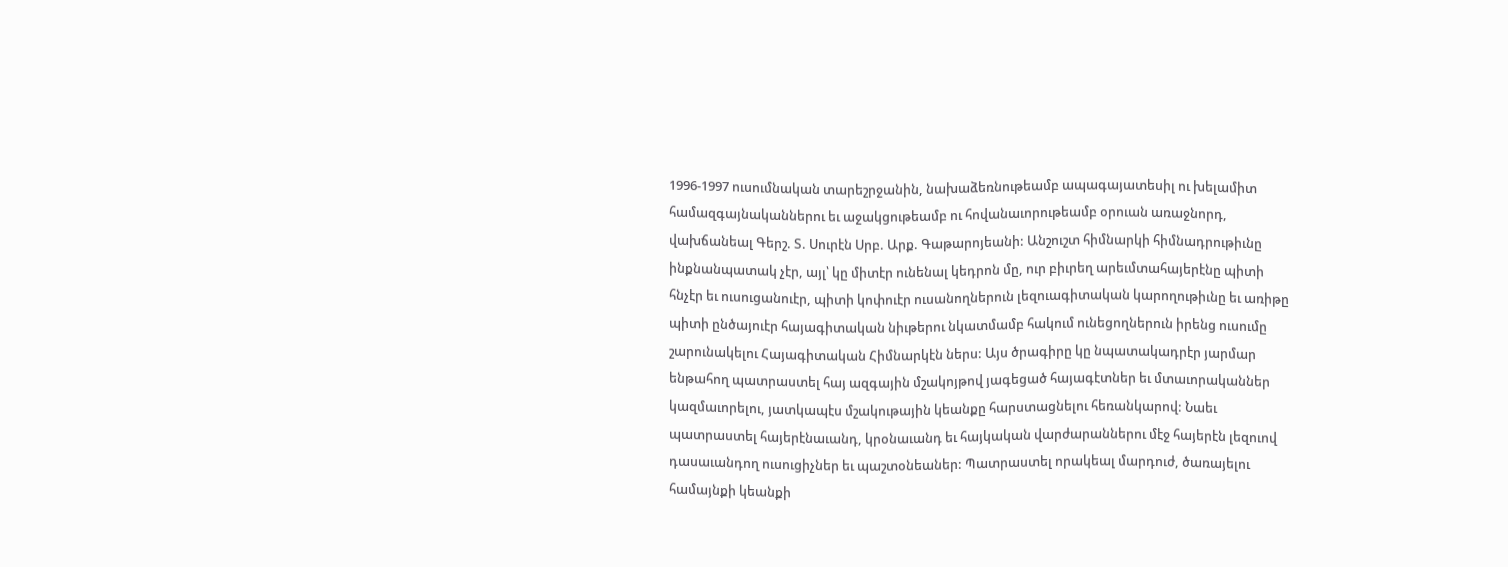1996-1997 ուսումնական տարեշրջանին, նախաձեռնութեամբ ապագայատեսիլ ու խելամիտ համազգայնականներու եւ աջակցութեամբ ու հովանաւորութեամբ օրուան առաջնորդ, վախճանեալ Գերշ. Տ. Սուրէն Սրբ. Արք. Գաթարոյեանի: Անշուշտ հիմնարկի հիմնադրութիւնը ինքնանպատակ չէր, այլ՝ կը միտէր ունենալ կեդրոն մը, ուր բիւրեղ արեւմտահայերէնը պիտի հնչէր եւ ուսուցանուէր, պիտի կոփուէր ուսանողներուն լեզուագիտական կարողութիւնը եւ առիթը պիտի ընծայուէր հայագիտական նիւթերու նկատմամբ հակում ունեցողներուն իրենց ուսումը շարունակելու Հայագիտական Հիմնարկէն ներս: Այս ծրագիրը կը նպատակադրէր յարմար ենթահող պատրաստել հայ ազգային մշակոյթով յագեցած հայագէտներ եւ մտաւորականներ կազմաւորելու, յատկապէս մշակութային կեանքը հարստացնելու հեռանկարով: Նաեւ պատրաստել հայերէնաւանդ, կրօնաւանդ եւ հայկական վարժարաններու մէջ հայերէն լեզուով դասաւանդող ուսուցիչներ եւ պաշտօնեաներ: Պատրաստել որակեալ մարդուժ, ծառայելու համայնքի կեանքի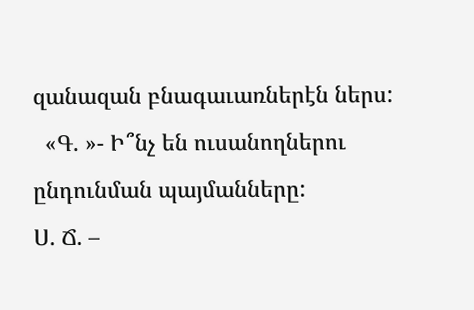զանազան բնագաւառներէն ներս:
  «Գ. »- Ի՞նչ են ուսանողներու ընդունման պայմանները:
Ս. Ճ. –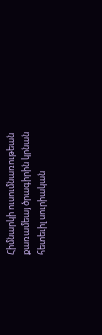Հիմնարկի ուսումնառութեան քառամեայ ծրագիրին կրնան հետեւիլ սուրիական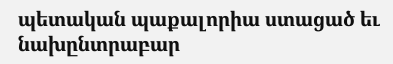պետական պաքալորիա ստացած եւ նախընտրաբար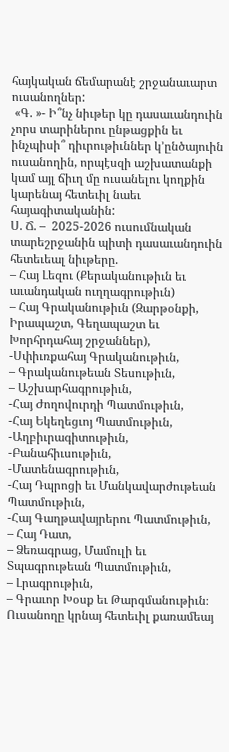հայկական ճեմարանէ շրջանաւարտ ուսանողներ:
 «Գ. »- Ի՞նչ նիւթեր կը դասաւանդուին չորս տարիներու ընթացքին եւ ինչպիսի՞ դիւրութիւններ կ’ընծայուին ուսանողին, որպէսզի աշխատանքի կամ այլ ճիւղ մը ուսանելու կողքին կարենայ հետեւիլ նաեւ հայագիտականին:
Ս. Ճ. –  2025-2026 ուսումնական տարեշրջանին պիտի դասաւանդուին հետեւեալ նիւթերը.
– Հայ Լեզու (Քերականութիւն եւ աւանդական ուղղագրութիւն)
– Հայ Գրականութիւն (Զարթօնքի, Իրապաշտ, Գեղապաշտ եւ Խորհրդահայ շրջաններ),
-Սփիւռքահայ Գրականութիւն,
– Գրականութեան Տեսութիւն,
– Աշխարհագրութիւն,
-Հայ Ժողովուրդի Պատմութիւն,
-Հայ Եկեղեցւոյ Պատմութիւն,
-Աղբիւրագիտութիւն,
-Բանահիւսութիւն,
-Մատենագրութիւն,
-Հայ Դպրոցի եւ Մանկավարժութեան Պատմութիւն,
-Հայ Գաղթավայրերու Պատմութիւն,
– Հայ Դատ,
– Ձեռագրաց, Մամուլի եւ Տպագրութեան Պատմութիւն,
– Լրագրութիւն,
– Գրաւոր Խօսք եւ Թարգմանութիւն։
Ուսանողը կրնայ հետեւիլ քառամեայ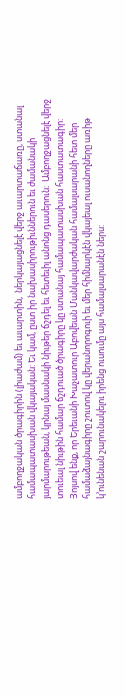ամբողջական ծրագիրին (լիաժամ) եւ աւարտին,  ներկայացնելէ վերջ աւարտաճառը, ստանալ համապատասխան վկայական: Եւ կամ, ըստ իր նախասիրութիւններուն եւ ժամանակի յարմարութեան, կրնայ մասնակի նիւթեր ճշդել եւ հետեւիլ անոնց դասերուն։  Ամբողջացնելէ վերջ տուեալ նիւթին համար ճշդուած ծրագիրը կը ստանայ համապատասխան հաստատագիր:
Յոյսով ենք, որ Երեւանի Խաչատուր Աբովեան Մանկավարժական համալսարանի հետ մեր համաձայնագիրը շուտով կը վերանորոգուի եւ մեր հիմնարկէն վկայեալ ուսանողները առիթ կ’ունենան շարունակելու իրենց ուսումը այս համալսարանէն ներս: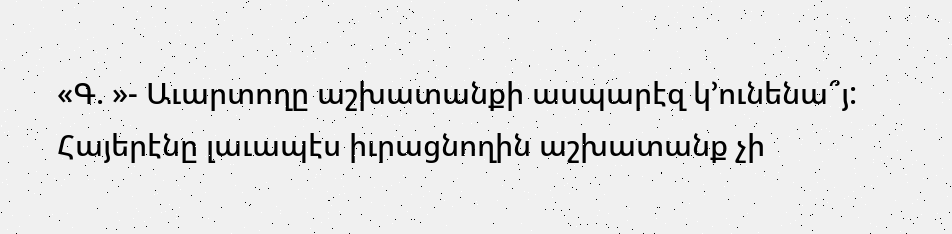«Գ. »- Աւարտողը աշխատանքի ասպարէզ կ’ունենա՞յ:
Հայերէնը լաւապէս իւրացնողին աշխատանք չի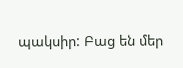պակսիր: Բաց են մեր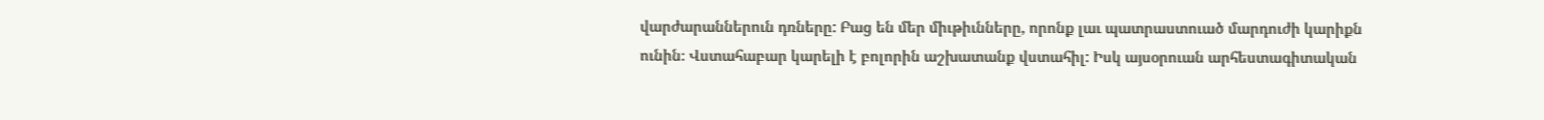վարժարաններուն դռները: Բաց են մեր միւթիւնները, որոնք լաւ պատրաստուած մարդուժի կարիքն ունին։ Վստահաբար կարելի է բոլորին աշխատանք վստահիլ: Իսկ այսօրուան արհեստագիտական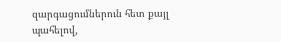զարգացումներուն հետ քայլ պահելով,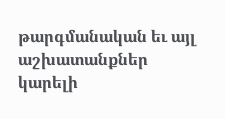թարգմանական եւ այլ աշխատանքներ կարելի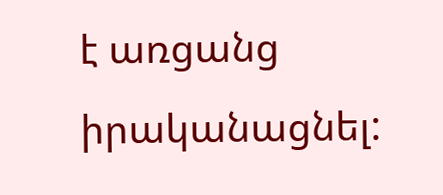է առցանց իրականացնել: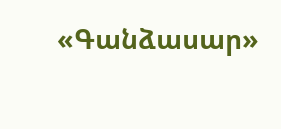«Գանձասար»